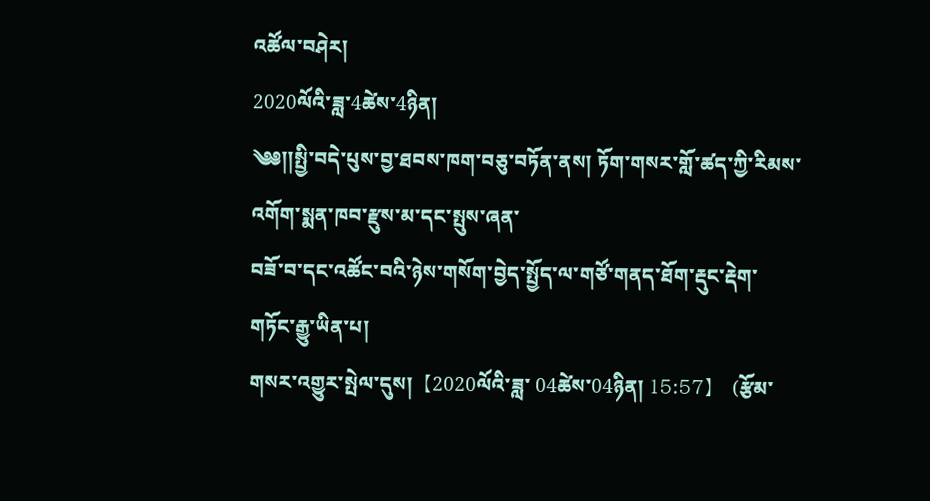འཚོལ་བཤེར།
2020ལོའི་ཟླ་4ཚེས་4ཉིན།
༄༅།།སྤྱི་བདེ་པུས་བྱ་ཐབས་ཁག་བཅུ་བཏོན་ནས། ཏོག་གསར་གློ་ཚད་ཀྱི་རིམས་འགོག་སྨན་ཁབ་རྫུས་མ་དང་སྤུས་ཞན་
བཟོ་བ་དང་འཚོང་བའི་ཉེས་གསོག་བྱེད་སྤྱོད་ལ་གཙོ་གནད་ཐོག་རྡུང་རྡེག་གཏོང་རྒྱུ་ཡིན་པ།
གསར་འགྱུར་སྤེལ་དུས།  【2020ལོའི་ཟླ་ 04ཚེས་04ཉིན། 15:57】   (རྩོམ་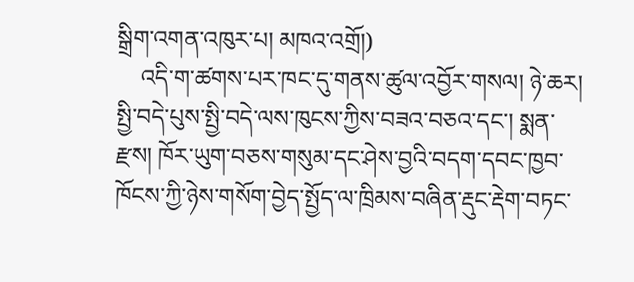སྒྲིག་འགན་འཁུར་པ། མཁའ་འགྲོ།)
    འདི་ག་ཚགས་པར་ཁང་དུ་གནས་ཚུལ་འབྱོར་གསལ། ཉེ་ཆར། སྤྱི་བདེ་པུས་སྤྱི་བདེ་ལས་ཁུངས་ཀྱིས་བཟའ་བཅའ་དང་། སྨན་རྫས། ཁོར་ཡུག་བཅས་གསུམ་དང་ཤེས་བྱའི་བདག་དབང་ཁྱབ་ཁོངས་ཀྱི་ཉེས་གསོག་བྱེད་སྤྱོད་ལ་ཁྲིམས་བཞིན་རྡུང་རྡེག་བཏང་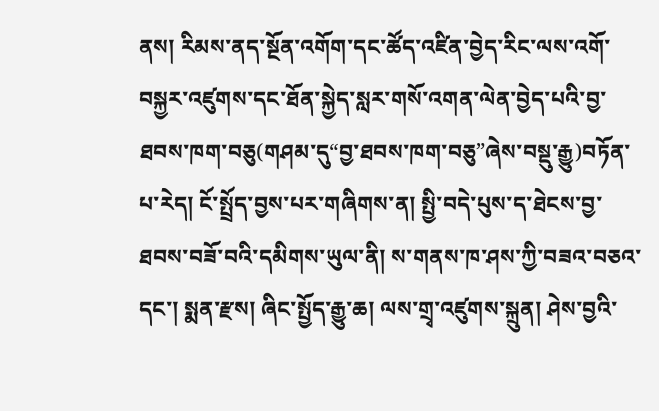ནས། རིམས་ནད་སྔོན་འགོག་དང་ཚོད་འཛིན་བྱེད་རིང་ལས་འགོ་བསྐྱར་འཛུགས་དང་ཐོན་སྐྱེད་སླར་གསོ་འགན་ལེན་བྱེད་པའི་བྱ་ཐབས་ཁག་བཅུ(གཤམ་དུ“བྱ་ཐབས་ཁག་བཅུ”ཞེས་བསྡུ་རྒྱུ)བཏོན་པ་རེད། ངོ་སྤྲོད་བྱས་པར་གཞིགས་ན། སྤྱི་བདེ་པུས་ད་ཐེངས་བྱ་ཐབས་བཟོ་བའི་དམིགས་ཡུལ་ནི། ས་གནས་ཁ་ཤས་ཀྱི་བཟའ་བཅའ་དང་། སྨན་རྫས། ཞིང་སྤྱོད་རྒྱུ་ཆ། ལས་གྲྭ་འཛུགས་སྐྲུན། ཤེས་བྱའི་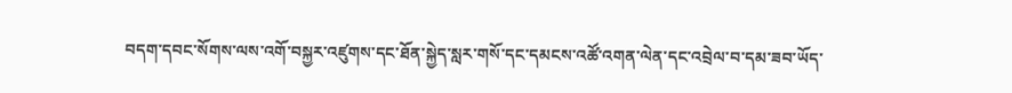བདག་དབང་སོགས་ལས་འགོ་བསྐྱར་འཛུགས་དང་ཐོན་སྐྱེད་སླར་གསོ་དང་དམངས་འཚོ་འགན་ལེན་དང་འབྲེལ་བ་དམ་ཟབ་ཡོད་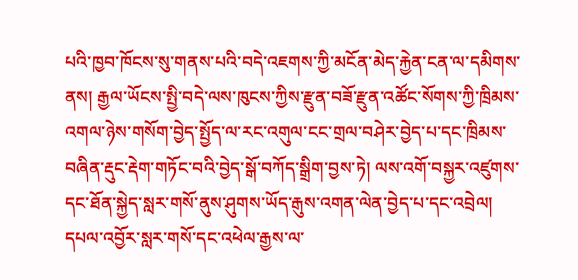པའི་ཁྱབ་ཁོངས་སུ་གནས་པའི་བདེ་འཇགས་ཀྱི་མངོན་མེད་རྐྱེན་ངན་ལ་དམིགས་ནས། རྒྱལ་ཡོངས་སྤྱི་བདེ་ལས་ཁུངས་ཀྱིས་རྫུན་བཟོ་རྫུན་འཚོང་སོགས་ཀྱི་ཁྲིམས་འགལ་ཉེས་གསོག་བྱེད་སྤྱོད་ལ་རང་འགུལ་ངང་གྲལ་བཤེར་བྱེད་པ་དང་ཁྲིམས་བཞིན་རྡུང་རྡེག་གཏོང་བའི་བྱེད་སྒོ་བཀོད་སྒྲིག་བྱས་ཏེ། ལས་འགོ་བསྐྱར་འཛུགས་དང་ཐོན་སྐྱེད་སླར་གསོ་ནུས་ཤུགས་ཡོད་རྒུས་འགན་ལེན་བྱེད་པ་དང་འབྲེལ། དཔལ་འབྱོར་སླར་གསོ་དང་འཕེལ་རྒྱས་ལ་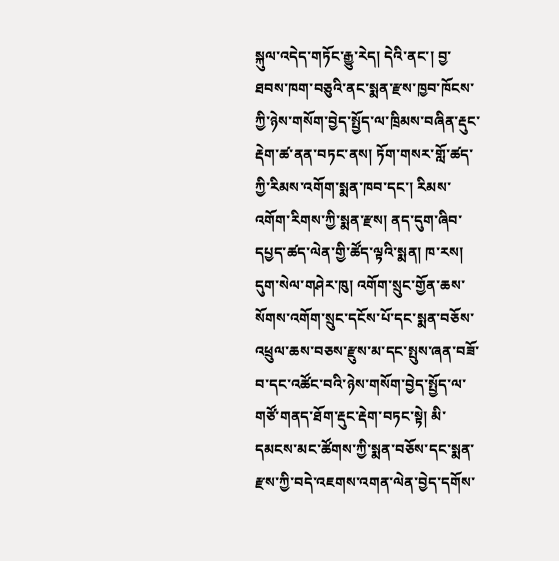སྐུལ་འདེད་གཏོང་རྒྱུ་རེད། དེའི་ནང་། བྱ་ཐབས་ཁག་བཅུའི་ནང་སྨན་རྫས་ཁྱབ་ཁོངས་ཀྱི་ཉེས་གསོག་བྱེད་སྤྱོད་ལ་ཁྲིམས་བཞིན་རྡུང་རྡེག་ཚ་ནན་བཏང་ནས། ཏོག་གསར་གློ་ཚད་ཀྱི་རིམས་འགོག་སྨན་ཁབ་དང་། རིམས་འགོག་རིགས་ཀྱི་སྨན་རྫས། ནད་དུག་ཞིབ་དཔྱད་ཚད་ལེན་གྱི་ཚོད་ལྟའི་སྨན། ཁ་རས། དུག་སེལ་གཤེར་ཁུ། འགོག་སྲུང་གྱོན་ཆས་སོགས་འགོག་སྲུང་དངོས་པོ་དང་སྨན་བཅོས་འཕྲུལ་ཆས་བཅས་རྫུས་མ་དང་སྤུས་ཞན་བཟོ་བ་དང་འཚོང་བའི་ཉེས་གསོག་བྱེད་སྤྱོད་ལ་གཙོ་གནད་ཐོག་རྡུང་རྡེག་བཏང་སྟེ། མི་དམངས་མང་ཚོགས་ཀྱི་སྨན་བཅོས་དང་སྨན་རྫས་ཀྱི་བདེ་འཇགས་འགན་ལེན་བྱེད་དགོས་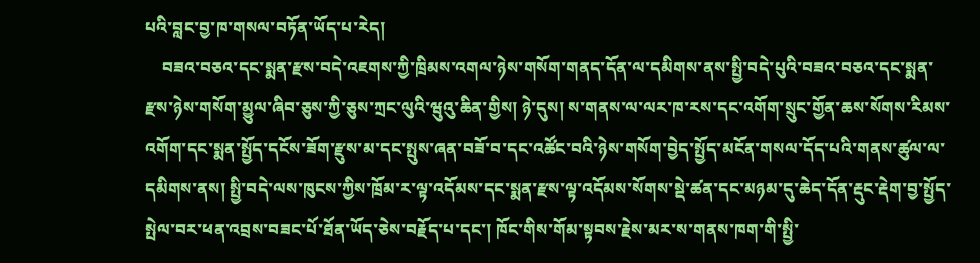པའི་བླང་བྱ་ཁ་གསལ་བཏོན་ཡོད་པ་རེད།
    བཟའ་བཅའ་དང་སྨན་རྫས་བདེ་འཇགས་ཀྱི་ཁྲིམས་འགལ་ཉེས་གསོག་གནད་དོན་ལ་དམིགས་ནས་སྤྱི་བདེ་པུའི་བཟའ་བཅའ་དང་སྨན་རྫས་ཉེས་གསོག་མྱུལ་ཞིབ་ཅུས་ཀྱི་ཅུས་ཀྲང་ལུའི་ཝུའུ་ཆིན་གྱིས། ཉེ་དུས། ས་གནས་ལ་ལར་ཁ་རས་དང་འགོག་སྲུང་གྱོན་ཆས་སོགས་རིམས་འགོག་དང་སྨན་སྤྱོད་དངོས་ཟོག་རྫུས་མ་དང་སྤུས་ཞན་བཟོ་བ་དང་འཚོང་བའི་ཉེས་གསོག་བྱེད་སྤྱོད་མངོན་གསལ་དོད་པའི་གནས་ཚུལ་ལ་དམིགས་ནས། སྤྱི་བདེ་ལས་ཁུངས་ཀྱིས་ཁྲོམ་ར་ལྟ་འདོམས་དང་སྨན་རྫས་ལྟ་འདོམས་སོགས་སྡེ་ཚན་དང་མཉམ་དུ་ཆེད་དོན་རྡུང་རྡེག་བྱ་སྤྱོད་སྤེལ་བར་ཕན་འབྲས་བཟང་པོ་ཐོན་ཡོད་ཅེས་བརྗོད་པ་དང་། ཁོང་གིས་གོམ་སྟབས་རྗེས་མར་ས་གནས་ཁག་གི་སྤྱི་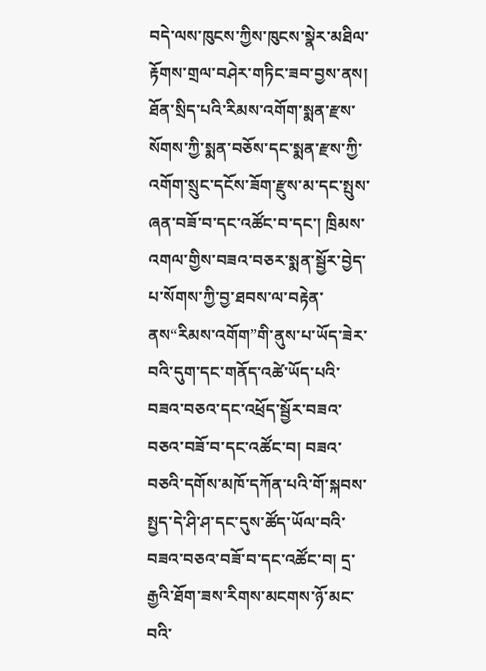བདེ་ལས་ཁུངས་ཀྱིས་ཁུངས་སྣེར་མཐིལ་རྟོགས་གྲལ་བཤེར་གཏིང་ཟབ་བྱས་ནས། ཐོན་སྲིད་པའི་རིམས་འགོག་སྨན་རྫས་སོགས་ཀྱི་སྨན་བཅོས་དང་སྨན་རྫས་ཀྱི་འགོག་སྲུང་དངོས་ཟོག་རྫུས་མ་དང་སྤུས་ཞན་བཟོ་བ་དང་འཚོང་བ་དང་། ཁྲིམས་འགལ་གྱིས་བཟའ་བཅར་སྨན་སྦྱོར་བྱེད་པ་སོགས་ཀྱི་བྱ་ཐབས་ལ་བརྟེན་ནས“རིམས་འགོག”གི་ནུས་པ་ཡོད་ཟེར་བའི་དུག་དང་གནོད་འཚེ་ཡོད་པའི་བཟའ་བཅའ་དང་འཕྲོད་སྦྱོར་བཟའ་བཅའ་བཟོ་བ་དང་འཚོང་བ། བཟའ་བཅའི་དགོས་མཁོ་དཀོན་པའི་གོ་སྐབས་སྤྱད་དེ་ཤི་ཤ་དང་དུས་ཚོད་ཡོལ་བའི་བཟའ་བཅའ་བཟོ་བ་དང་འཚོང་བ། དྲ་རྒྱའི་ཐོག་ཟས་རིགས་མངགས་ཉོ་མང་བའི་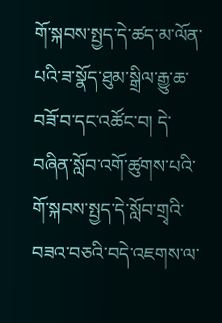གོ་སྐབས་སྤྱད་དེ་ཚད་མ་ལོན་པའི་ཟ་སྣོད་ཐུམ་སྒྲིལ་རྒྱུ་ཆ་བཟོ་བ་དང་འཚོང་བ། དེ་བཞིན་སློབ་འགོ་ཚུགས་པའི་གོ་སྐབས་སྤྱད་དེ་སློབ་གྲྭའི་བཟའ་བཅའི་བདེ་འཇགས་ལ་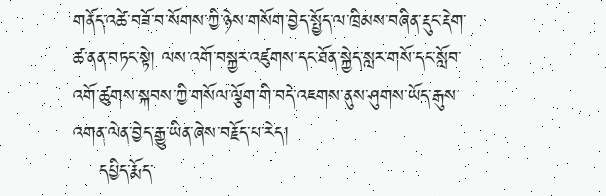གནོད་འཚེ་བཟོ་བ་སོགས་ཀྱི་ཉེས་གསོག་བྱེད་སྤྱོད་ལ་ཁྲིམས་བཞིན་རྡུང་རྡེག་ཚ་ནན་བཏང་སྟེ། ལས་འགོ་བསྐྱར་འཛུགས་དང་ཐོན་སྐྱེད་སླར་གསོ་དང་སློབ་འགོ་ཚུགས་སྐབས་ཀྱི་གསོལ་ལྕོག་གི་བདེ་འཇགས་ནུས་ཤུགས་ཡོད་རྒུས་འགན་ལེན་བྱེད་རྒྱུ་ཡིན་ཞེས་བརྗོད་པ་རེད།
    དཔྱིད་རྨོད་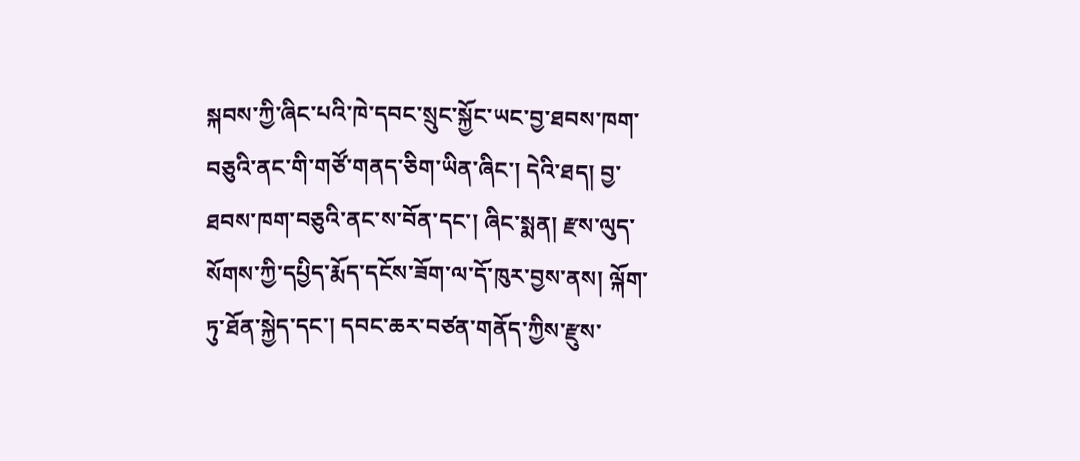སྐབས་ཀྱི་ཞིང་པའི་ཁེ་དབང་སྲུང་སྐྱོང་ཡང་བྱ་ཐབས་ཁག་བཅུའི་ནང་གི་གཙོ་གནད་ཅིག་ཡིན་ཞིང་། དེའི་ཐད། བྱ་ཐབས་ཁག་བཅུའི་ནང་ས་བོན་དང་། ཞིང་སྨན། རྫས་ལུད་སོགས་ཀྱི་དཔྱིད་རྨོད་དངོས་ཟོག་ལ་དོ་ཁུར་བྱས་ནས། ལྐོག་ཏུ་ཐོན་སྐྱེད་དང་། དབང་ཆར་བཙན་གནོད་ཀྱིས་རྫུས་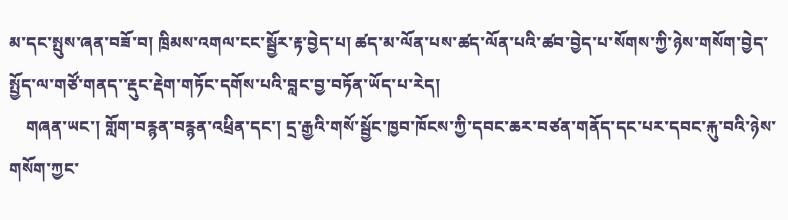མ་དང་སྤུས་ཞན་བཟོ་བ། ཁྲིམས་འགལ་ངང་སྦྱོར་རྟ་བྱེད་པ། ཚད་མ་ལོན་པས་ཚད་ལོན་པའི་ཚབ་བྱེད་པ་སོགས་ཀྱི་ཉེས་གསོག་བྱེད་སྤྱོད་ལ་གཙོ་གནད་་རྡུང་རྡེག་གཏོང་དགོས་པའི་བླང་བྱ་བཏོན་ཡོད་པ་རེད།
    གཞན་ཡང་། གློག་བརྙན་བརྙན་འཕྲིན་དང་། དྲ་རྒྱའི་གསོ་སྦྱོང་ཁྱབ་ཁོངས་ཀྱི་དབང་ཆར་བཙན་གནོད་དང་པར་དབང་རྐུ་བའི་ཉེས་གསོག་ཀྱང་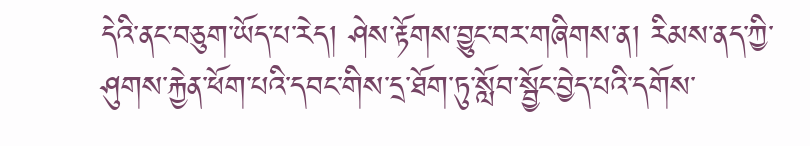དེའི་ནང་བཅུག་ཡོད་པ་རེད། ཤེས་རྟོགས་བྱུང་བར་གཞིགས་ན། རིམས་ནད་ཀྱི་ཤུགས་རྐྱེན་ཕོག་པའི་དབང་གིས་དྲ་ཐོག་ཏུ་སློབ་སྦྱོང་བྱེད་པའི་དགོས་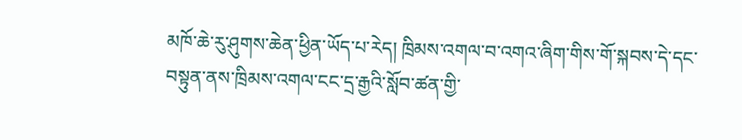མཁོ་ཆེ་རུ་ཤུགས་ཆེན་ཕྱིན་ཡོད་པ་རེད། ཁྲིམས་འགལ་བ་འགའ་ཞིག་གིས་གོ་སྐབས་དེ་དང་བསྟུན་ནས་ཁྲིམས་འགལ་ངང་དྲ་རྒྱའི་སློབ་ཚན་གྱི་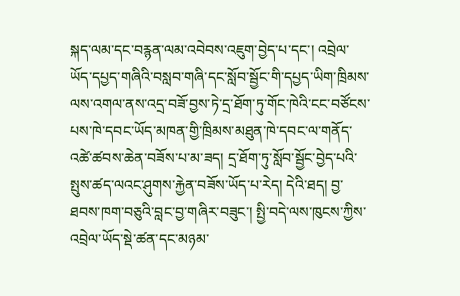སྐད་ལམ་དང་བརྙན་ལམ་འབེབས་འཇུག་བྱེད་པ་དང་། འབྲེལ་ཡོད་དཔྱད་གཞིའི་བསླབ་གཞི་དང་སློབ་སྦྱོང་གི་དཔྱད་ཡིག་ཁྲིམས་ལས་འགལ་ནས་འདྲ་བཟོ་བྱས་ཏེ་དྲ་ཐོག་ཏུ་གོང་ཁེའི་ངང་བཙོངས་པས་ཁེ་དབང་ཡོད་མཁན་གྱི་ཁྲིམས་མཐུན་ཁེ་དབང་ལ་གནོད་འཚེ་ཚབས་ཆེན་བཟོས་པ་མ་ཟད། དྲ་ཐོག་ཏུ་སློབ་སྦྱོང་བྱེད་པའི་སྤུས་ཚད་ལའང་ཤུགས་རྐྱེན་བཟོས་ཡོད་པ་རེད། དེའི་ཐད། བྱ་ཐབས་ཁག་བཅུའི་བླང་བྱ་གཞིར་བཟུང་། སྤྱི་བདེ་ལས་ཁུངས་ཀྱིས་འབྲེལ་ཡོད་སྡེ་ཚན་དང་མཉམ་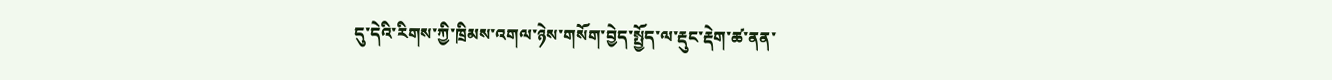དུ་དེའི་རིགས་ཀྱི་ཁྲིམས་འགལ་ཉེས་གསོག་བྱེད་སྤྱོད་ལ་རྡུང་རྡེག་ཚ་ནན་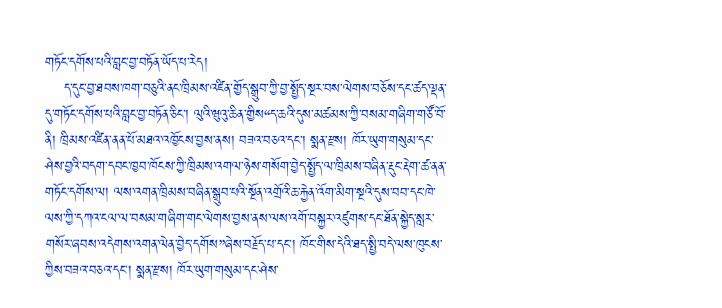གཏོང་དགོས་པའི་བླང་བྱ་བཏོན་ཡོད་པ་རེད།
    ད་དུང་བྱ་ཐབས་ཁག་བཅུའི་ནང་ཁྲིམས་འཛིན་གྱོད་སྒྲུབ་ཀྱི་བྱ་སྤྱོད་སྔར་བས་ལེགས་བཅོས་དང་ཚད་ལྡན་དུ་གཏོང་དགོས་པའི་བླང་བྱ་བཏོན་ཅིང་། ལུའི་ཝུའུ་ཆིན་གྱིས“ད་ཆའི་དུས་མཚམས་ཀྱི་བསམ་གཞིག་གཙོ་བོ་ནི། ཁྲིམས་འཛིན་ནན་པོ་མཐའ་འཁྱོངས་བྱས་ནས། བཟའ་བཅའ་དང་། སྨན་རྫས། ཁོར་ཡུག་གསུམ་དང་ཤེས་བྱའི་བདག་དབང་ཁྱབ་ཁོངས་ཀྱི་ཁྲིམས་འགལ་ཉེས་གསོག་བྱེད་སྤྱོད་ལ་ཁྲིམས་བཞིན་རྡུང་རྡེག་ཚ་ནན་གཏོང་དགོས་ལ། ལས་འགན་ཁྲིམས་བཞིན་སྒྲུབ་པའི་སྔོན་འགྲོའི་ཆ་རྐྱེན་འོག་མིག་སྔའི་དུས་བབ་དང་ཁེ་ལས་ཀྱི་དཀའ་ངལ་ལ་བསམ་གཞིག་གང་ལེགས་བྱས་ནས་ལས་འགོ་བསྐྱར་འཛུགས་དང་ཐོན་སྐྱེད་སླར་གསོར་ཞབས་འདེགས་འགན་ལེན་བྱེད་དགོས”ཞེས་བརྗོད་པ་དང་། ཁོང་གིས་དེའི་ཐད་སྤྱི་བདེ་ལས་ཁུངས་ཀྱིས་བཟའ་བཅའ་དང་། སྨན་རྫས། ཁོར་ཡུག་གསུམ་དང་ཤེས་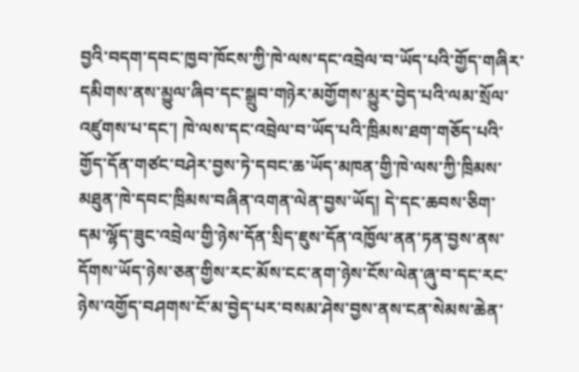བྱའི་བདག་དབང་ཁྱབ་ཁོངས་ཀྱི་ཁེ་ལས་དང་འབྲེལ་བ་ཡོད་པའི་གྱོད་གཞིར་དམིགས་ནས་མྱུལ་ཞིབ་དང་སྒྲུབ་གཉེར་མགྱོགས་མྱུར་བྱེད་པའི་ལམ་སྲོལ་འཛུགས་པ་དང་། ཁེ་ལས་དང་འབྲེལ་བ་ཡོད་པའི་ཁྲིམས་ཐག་གཅོད་པའི་གྱོད་དོན་གཙང་བཤེར་བྱས་ཏེ་དབང་ཆ་ཡོད་མཁན་གྱི་ཁེ་ལས་ཀྱི་ཁྲིམས་མཐུན་ཁེ་དབང་ཁྲིམས་བཞིན་འགན་ལེན་བྱས་ཡོད། དེ་དང་ཆབས་ཅིག་དམ་ལྷོད་ཟུང་འབྲེལ་གྱི་ཉེས་དོན་སྲིད་ཇུས་དོན་འཁྱོལ་ནན་ཏན་བྱས་ནས་དོགས་ཡོད་ཉེས་ཅན་གྱིས་རང་མོས་ངང་ནག་ཉེས་ངོས་ལེན་ཞུ་བ་དང་རང་ཉེས་འགྱོད་བཤགས་ངོ་མ་བྱེད་པར་བསམ་ཤེས་བྱས་ནས་ངན་སེམས་ཆེན་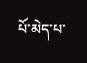པོ་མེད་པ་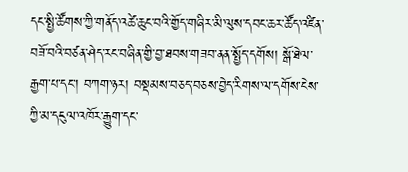དང་སྤྱི་ཚོགས་ཀྱི་གནོད་འཚེ་ཆུང་བའི་གྱོད་གཞིར་མི་ལུས་དབང་ཆར་ཚོད་འཛིན་བཟོ་བའི་བཙན་ཤེད་རང་བཞིན་གྱི་བྱ་ཐབས་གཟབ་ནན་སྤྱོད་དགོས། སྒོ་ཐེལ་རྒྱག་པ་དང་། བཀག་ཉར། བསྡམས་བཅད་བཅས་བྱེད་རིགས་ལ་དགོས་ངེས་ཀྱི་མ་དངུལ་འཁོར་རྒྱུག་དང་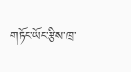གཏོང་ཡོང་རྩིས་ཁྲ་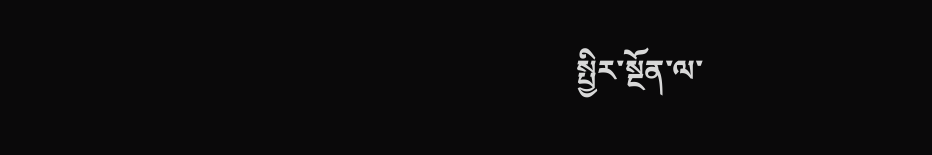སྤྱིར་སྔོན་ལ་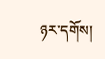ཉར་དགོས།